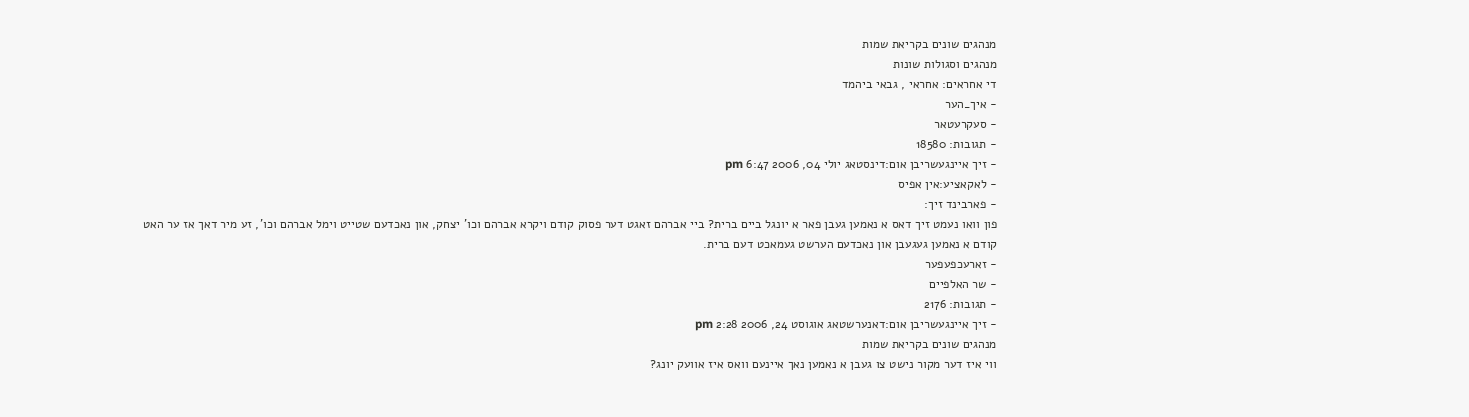מנהגים שונים בקריאת שמות
מנהגים וסגולות שונות
די אחראים: אחראי , גבאי ביהמד
- איך_הער
- סעקרעטאר
- תגובות: 18580
- זיך איינגעשריבן אום:דינסטאג יולי 04, 2006 6:47 pm
- לאקאציע:אין אפיס
- פארבינד זיך:
פון וואו נעמט זיך דאס א נאמען געבן פאר א יונגל ביים ברית? ביי אברהם זאגט דער פסוק קודם ויקרא אברהם וכו' יצחק, און נאכדעם שטייט וימל אברהם וכו', זע מיר דאך אז ער האט קודם א נאמען געגעבן און נאכדעם הערשט געמאכט דעם ברית.
- זארעכפעפער
- שר האלפיים
- תגובות: 2176
- זיך איינגעשריבן אום:דאנערשטאג אוגוסט 24, 2006 2:28 pm
מנהגים שונים בקריאת שמות
ווי איז דער מקור נישט צו געבן א נאמען נאך איינעם וואס איז אוועק יונג?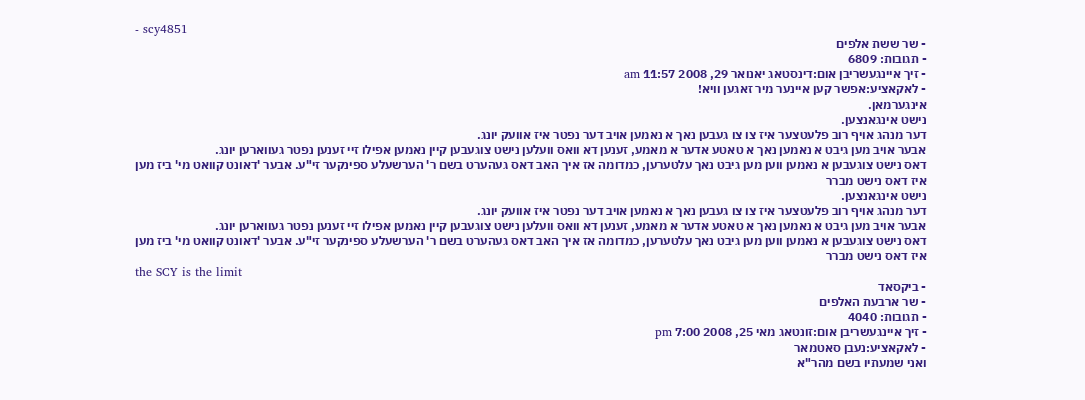- scy4851
- שר ששת אלפים
- תגובות: 6809
- זיך איינגעשריבן אום:דינסטאג יאנואר 29, 2008 11:57 am
- לאקאציע:אפשר קען איינער מיר זאגען וויא!
אינגערמאן.
נישט אינגאנצען.
דער מנהג אויף רוב פלעטצער איז צו צו געבען נאך א נאמען אויב דער נפטר איז אוועק יונג.
אבער אויב מען גיבט א נאמען נאך א טאטע אדער א מאמע, זענען דא וואס וועלען נישט צוגעבען קיין נאמען אפילו זיי זענען נפטר געווארען יונג.
דאס נישט צוגעבען א נאמען ווען מען גיבט נאך עלטערען, כמדומה אז איך האב דאס געהערט בשם ר' הערשעלע ספינקער זי"ע. אבער 'דאונט קוואט מי' ביז מען איז דאס נישט מברר
נישט אינגאנצען.
דער מנהג אויף רוב פלעטצער איז צו צו געבען נאך א נאמען אויב דער נפטר איז אוועק יונג.
אבער אויב מען גיבט א נאמען נאך א טאטע אדער א מאמע, זענען דא וואס וועלען נישט צוגעבען קיין נאמען אפילו זיי זענען נפטר געווארען יונג.
דאס נישט צוגעבען א נאמען ווען מען גיבט נאך עלטערען, כמדומה אז איך האב דאס געהערט בשם ר' הערשעלע ספינקער זי"ע. אבער 'דאונט קוואט מי' ביז מען איז דאס נישט מברר
the SCY is the limit
- ביקסאד
- שר ארבעת האלפים
- תגובות: 4040
- זיך איינגעשריבן אום:זונטאג מאי 25, 2008 7:00 pm
- לאקאציע:נעבן סאטמאר
ואני שמעתיו בשם מהר"א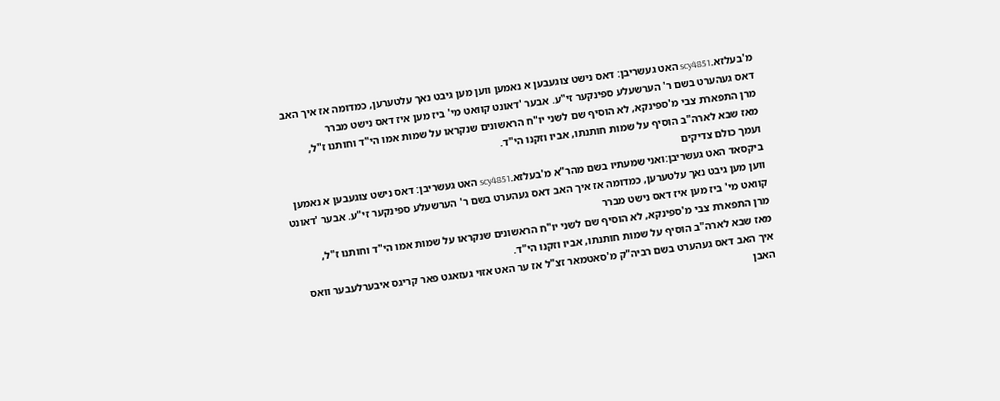מ'בעלזא.scy4851 האט געשריבן: דאס נישט צוגעבען א נאמען ווען מען גיבט נאך עלטערען, כמדומה אז איך האב דאס געהערט בשם ר' הערשעלע ספינקער זי"ע. אבער 'דאונט קוואט מי' ביז מען איז דאס נישט מברר
מרן התפארת צבי מ'ספינקא, לא הוסיף שם לשני יו"ח הראשונים שנקראו על שמות אמו הי"ד וחותנו ז"ל,
מאז שבא לארה"ב הוסיף על שמות חותנתו, אביו וזקנו הי"ד.
ועמך כולם צדיקים
ביקסאד האט געשריבן:ואני שמעתיו בשם מהר"א מ'בעלזא.scy4851 האט געשריבן: דאס נישט צוגעבען א נאמען ווען מען גיבט נאך עלטערען, כמדומה אז איך האב דאס געהערט בשם ר' הערשעלע ספינקער זי"ע. אבער 'דאונט קוואט מי' ביז מען איז דאס נישט מברר
מרן התפארת צבי מ'ספינקא, לא הוסיף שם לשני יו"ח הראשונים שנקראו על שמות אמו הי"ד וחותנו ז"ל,
מאז שבא לארה"ב הוסיף על שמות חותנתו, אביו וזקנו הי"ד.
איך האב דאס געהערט בשם רביה"ק מ'סאטמאר זצ"ל אז ער האט אזוי געזאגט פאר קריגס איבערלעבער וואס האבן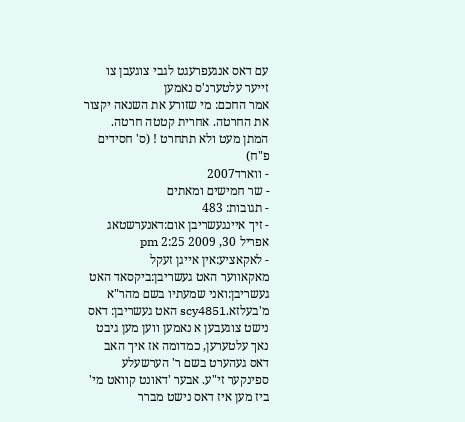עם דאס אנגעפרעגט לגבי צוגעבן צו זייער עלטערנ'ס נאמען
אמר החכם: מי שזורע את השנאה יקצור את החרטה. אחרית קטטה חרטה. המתן מעט ולא תתחרט ! (ס' חסידים פ"ח)
- ווארד2007
- שר חמישים ומאתים
- תגובות: 483
- זיך איינגעשריבן אום:דאנערשטאג אפריל 30, 2009 2:25 pm
- לאקאציע:אין אייגן זעקל
מאקאווער האט געשריבן:ביקסאד האט געשריבן:ואני שמעתיו בשם מהר"א מ'בעלזא.scy4851 האט געשריבן: דאס נישט צוגעבען א נאמען ווען מען גיבט נאך עלטערען, כמדומה אז איך האב דאס געהערט בשם ר' הערשעלע ספינקער זי"ע. אבער 'דאונט קוואט מי' ביז מען איז דאס נישט מברר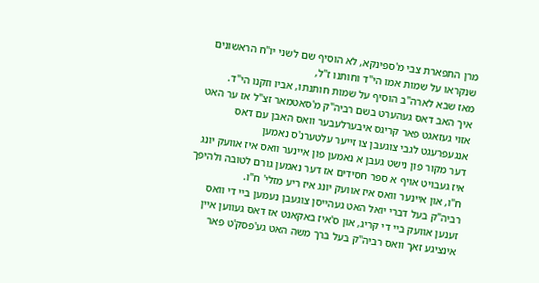מרן התפארת צבי מ'ספינקא, לא הוסיף שם לשני יו"ח הראשונים שנקראו על שמות אמו הי"ד וחותנו ז"ל,
מאז שבא לארה"ב הוסיף על שמות חותנתו, אביו וזקנו הי"ד.
איך האב דאס געהערט בשם רביה"ק מ'סאטמאר זצ"ל אז ער האט אזוי געזאגט פאר קריגס איבערלעבער וואס האבן עם דאס אנגעפרעגט לגבי צוגעבן צו זייער עלטערנ'ס נאמען
דער מקור פון נישט געבן א נאמען פון איינער וואס איז אוועק יונג איז געבויט אויף א ספר חסידים אז דער נאמען גורם לטובה ולהיפך ח"ו, און איינער וואס איז אוועק יונג איז ריע מזלי' ח"ו.
רביה"ק בעל דברי יואל האט געהייסן צוגעבן נעמען ביי די וואס זענען אוועק ביי די קריג, און ס'איז באקאנט אז דאס געווען איין אינציגע זאך וואס רביה"ק בעל ברך משה האט גע'פסק'ט פאר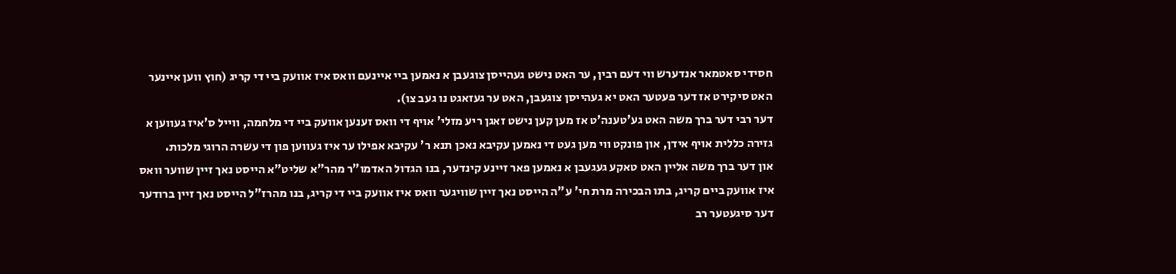חסידי סאטמאר אנדערש ווי דעם רבין, ער האט נישט געהייסן צוגעבן א נאמען ביי איינעם וואס איז אוועק ביי די קריג (חוץ ווען איינער האט סיקירט אז דער פעטער האט יא געהייסן צוגעבן, האט ער געזאגט נו געב צו).
דער רבי דער ברך משה האט גע'טענה'ט אז מען קען נישט זאגן ריע מזלי' אויף די וואס זענען אוועק ביי די מלחמה, ווייל ס'איז געווען א גזירה כללית אויף אידן, און פונקט ווי מען געט די נאמען עקיבא נאכן תנא ר' עקיבא אפילו ער איז געווען פון די עשרה הרוגי מלכות.
און דער ברך משה אליין האט טאקע געגעבן א נאמען פאר זיינע קינדער, בנו הגדול האדמו"ר מהר"א שליט"א הייסט נאך זיין שווער וואס איז אוועק ביים קריג, בתו הבכירה מרת חי' ע"ה הייסט נאך זיין שוויגער וואס איז אוועק ביי די קריג, בנו מהרז"ל הייסט נאך זיין ברודער דער סיגעטער רב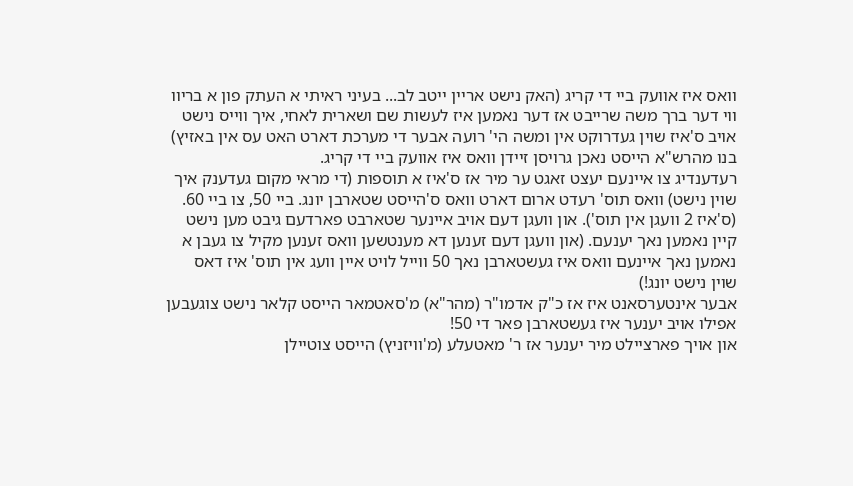וואס איז אוועק ביי די קריג (האק נישט אריין ייטב לב... בעיני ראיתי א העתק פון א בריוו ווי דער ברך משה שרייבט אז דער נאמען איז לעשות שם ושארית לאחי, איך ווייס נישט אויב ס'איז שוין געדרוקט אין ומשה הי' רועה אבער די מערכת דארט האט עס אין באזיץ) בנו מהרש"א הייסט נאכן גרויסן זיידן וואס איז אוועק ביי די קריג.
רעדענדיג צו איינעם יעצט זאגט ער מיר אז ס'איז א תוספות (די מראי מקום געדענק איך שוין נישט) וואס תוס' רעדט ארום דארט וואס ס'הייסט שטארבן יונג. ביי 50, צו ביי 60. (ס'איז 2 וועגן אין תוס'). און וועגן דעם אויב איינער שטארבט פארדעם גיבט מען נישט קיין נאמען נאך יענעם. (און וועגן דעם זענען דא מענטשען וואס זענען מקיל צו געבן א נאמען נאך איינעם וואס איז געשטארבן נאך 50 ווייל לויט איין וועג אין תוס' איז דאס שוין נישט יונג!)
אבער אינטערסאנט איז אז כ"ק אדמו"ר (מהר"א) מ'סאטמאר הייסט קלאר נישט צוגעבען אפילו אויב יענער איז געשטארבן פאר די 50!
און אויך פארציילט מיר יענער אז ר' מאטעלע (מ'וויזניץ) הייסט צוטיילן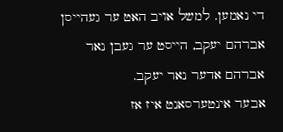די נאמען. למשל אויב האט ער געהייסן אברהם יעקב, הייסט ער געבן נאר אברהם אדער נאר יעקב.
אבער אינטערסאנט איז אז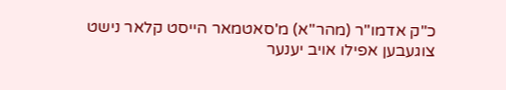כ"ק אדמו"ר (מהר"א) מ'סאטמאר הייסט קלאר נישט צוגעבען אפילו אויב יענער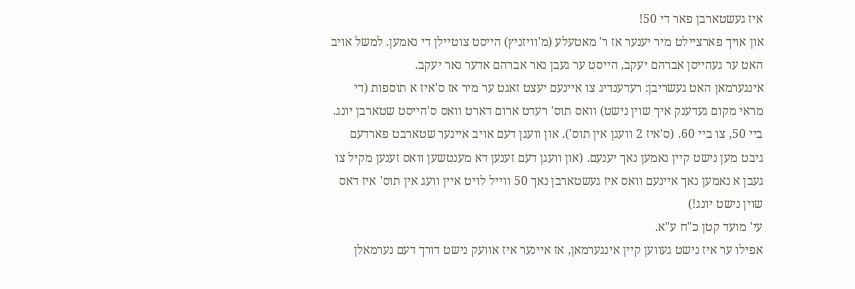איז געשטארבן פאר די 50!
און אויך פארציילט מיר יענער אז ר' מאטעלע (מ'וויזניץ) הייסט צוטיילן די נאמען. למשל אויב האט ער געהייסן אברהם יעקב, הייסט ער געבן נאר אברהם אדער נאר יעקב.
אינגערמאן האט געשריבן: רעדענדיג צו איינעם יעצט זאגט ער מיר אז ס'איז א תוספות (די מראי מקום געדענק איך שוין נישט) וואס תוס' רעדט ארום דארט וואס ס'הייסט שטארבן יונג. ביי 50, צו ביי 60. (ס'איז 2 וועגן אין תוס'). און וועגן דעם אויב איינער שטארבט פארדעם גיבט מען נישט קיין נאמען נאך יענעם. (און וועגן דעם זענען דא מענטשען וואס זענען מקיל צו געבן א נאמען נאך איינעם וואס איז געשטארבן נאך 50 ווייל לויט איין וועג אין תוס' איז דאס שוין נישט יונג!)
עי' מועד קטן כ"ח ע"א.
אפילו ער איז נישט געווען קיין אינגערמאן, אז איינער איז אוועק נישט דורך דעם נערמאלן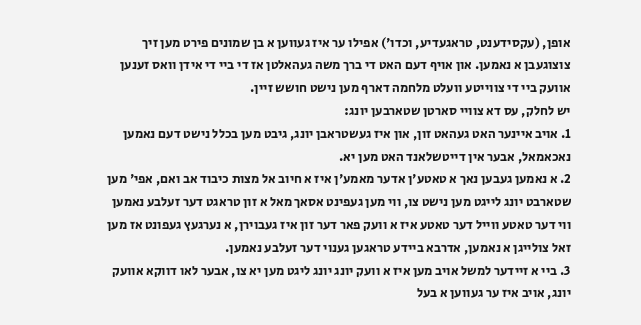אופן, (עקסידענט, טראגעדיע, וכדו') אפילו ער איז געווען א בן שמונים פירט מען זיך צוצוגעבן א נאמען. און אויף דעם האט די ברך משה געהאלטן אז די ביי די אידן וואס זענען אוועק ביי די צווייטע וועלט מלחמה דארף מען נישט חושש זיין.
יש לחלק, עס דא צוויי סארטן שטארבען יונג:
1. אויב איינער האט געהאט זון, און איז געשטראבן יונג, גיבט מען בכלל נישט דעם נאמען נאכאמאל, אבער אין דייטשלאנד האט מען יא.
2. א נאמען געבען נאך א טאטע'ן אדער מאמע'ן איז א חיוב אל מצות כיבוד אב ואם, אפי' מען שטארבט יונג לייגט מען נישט צו, ווי מען געפינט אסאך מאל א זון טראגט דער זעלבע נאמען ווי דער טאטע ווייל דער טאטע איז א וועק פאר דער זון איז געבוירן, א נערגעץ געפונט אז מען זאל צולייגן א נאמען, אדרבא ביידע טראגען גענוי דער זעלבע נאמען.
3. ביי א זיידער למשל אויב מען איז א וועק יונג יונג ליגט מען יא צו, אבער לאו דווקא אוועק יונג, אויב איז ער געווען א בעל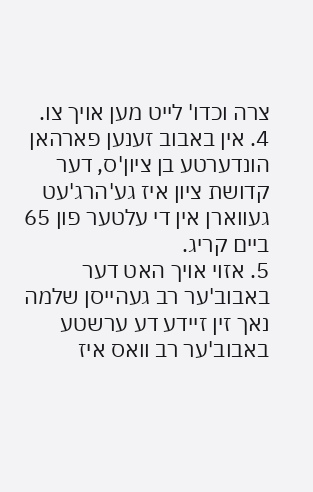צרה וכדו' לייט מען אויך צו.
4. אין באבוב זענען פארהאן הונדערטע בן ציון'ס, דער קדושת ציון איז גע'הרג'עט געווארן אין די עלטער פון 65 ביים קריג.
5. אזוי אויך האט דער באבוב'ער רב געהייסן שלמה נאך זין זיידע דע ערשטע באבוב'ער רב וואס איז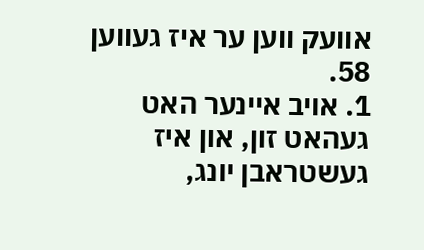אוועק ווען ער איז געווען 58.
1. אויב איינער האט געהאט זון, און איז געשטראבן יונג,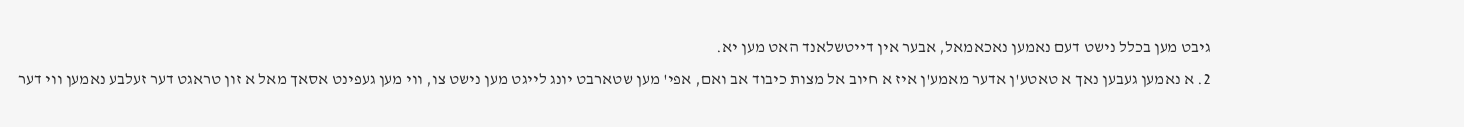גיבט מען בכלל נישט דעם נאמען נאכאמאל, אבער אין דייטשלאנד האט מען יא.
2. א נאמען געבען נאך א טאטע'ן אדער מאמע'ן איז א חיוב אל מצות כיבוד אב ואם, אפי' מען שטארבט יונג לייגט מען נישט צו, ווי מען געפינט אסאך מאל א זון טראגט דער זעלבע נאמען ווי דער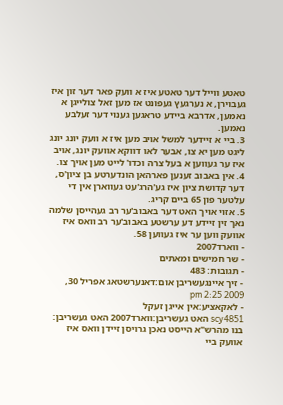טאטע ווייל דער טאטע איז א וועק פאר דער זון איז געבוירן, א נערגעץ געפונט אז מען זאל צולייגן א נאמען, אדרבא ביידע טראגען גענוי דער זעלבע נאמען.
3. ביי א זיידער למשל אויב מען איז א וועק יונג יונג ליגט מען יא צו, אבער לאו דווקא אוועק יונג, אויב איז ער געווען א בעל צרה וכדו' לייט מען אויך צו.
4. אין באבוב זענען פארהאן הונדערטע בן ציון'ס, דער קדושת ציון איז גע'הרג'עט געווארן אין די עלטער פון 65 ביים קריג.
5. אזוי אויך האט דער באבוב'ער רב געהייסן שלמה נאך זין זיידע דע ערשטע באבוב'ער רב וואס איז אוועק ווען ער איז געווען 58.
- ווארד2007
- שר חמישים ומאתים
- תגובות: 483
- זיך איינגעשריבן אום:דאנערשטאג אפריל 30, 2009 2:25 pm
- לאקאציע:אין אייגן זעקל
scy4851 האט געשריבן:ווארד2007 האט געשריבן: בנו מהרש"א הייסט נאכן גרויסן זיידן וואס איז אוועק ביי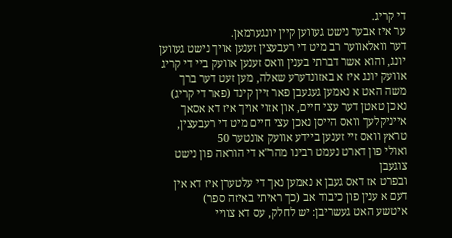די קריג.
ער איז אבער נישט געווען קיין יונגערמאן.
דער וואלאווער רב מיט די רעבעצין זענען אויך נישט געווען יונג, והוא אשר דברתי בענין וואס זענען אוועק ביי די קריג
אוועק יונג איז א באזונדערע שאלה, מען זעט דער ברך משה האט א נאמען געגעבן פאר זיין קינד (פאר די קריג) נאכן טאטן דער עצי חיים, און אזוי אויך איז דא אסאך אייניקלעך וואס הייסן נאכן עצי חיים מיט די רעבעצין, טראץ וואס זיי זענען ביידע אוועק אונטער 50
ואולי פון דארט נעמט רבינו מהר"א די הוראה פון נישט צוגעבן
ובפרט אז דאס געבן א נאמען נאך די עלטערן איז דא אין דעם א ענין פון כיבוד אב (כך ראיתי באיזה ספר)
איטשע האט געשריבן: יש לחלק, עס דא צוויי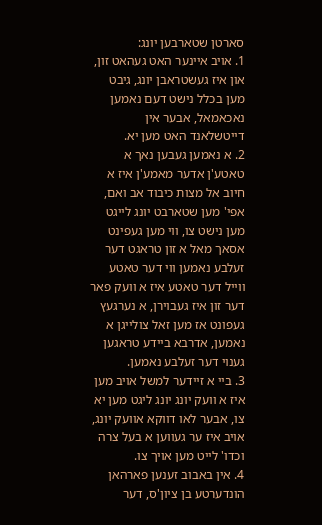סארטן שטארבען יונג:
1. אויב איינער האט געהאט זון, און איז געשטראבן יונג, גיבט מען בכלל נישט דעם נאמען נאכאמאל, אבער אין דייטשלאנד האט מען יא.
2. א נאמען געבען נאך א טאטע'ן אדער מאמע'ן איז א חיוב אל מצות כיבוד אב ואם, אפי' מען שטארבט יונג לייגט מען נישט צו, ווי מען געפינט אסאך מאל א זון טראגט דער זעלבע נאמען ווי דער טאטע ווייל דער טאטע איז א וועק פאר דער זון איז געבוירן, א נערגעץ געפונט אז מען זאל צולייגן א נאמען, אדרבא ביידע טראגען גענוי דער זעלבע נאמען.
3. ביי א זיידער למשל אויב מען איז א וועק יונג יונג ליגט מען יא צו, אבער לאו דווקא אוועק יונג, אויב איז ער געווען א בעל צרה וכדו' לייט מען אויך צו.
4. אין באבוב זענען פארהאן הונדערטע בן ציון'ס, דער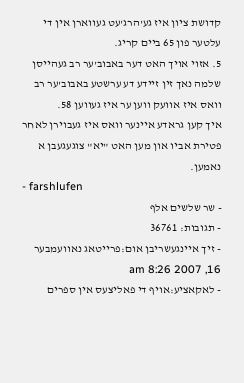קדושת ציון איז גע'הרג'עט געווארן אין די עלטער פון 65 ביים קריג.
5. אזוי אויך האט דער באבוב'ער רב געהייסן שלמה נאך זין זיידע דע ערשטע באבוב'ער רב וואס איז אוועק ווען ער איז געווען 58.
איך קען גראדע איינער וואס איז געבוירן לאחר פטירת אביו און מען האט "יא" צוגעגעבן א נאמען.
- farshlufen
- שר שלשים אלף
- תגובות: 36761
- זיך איינגעשריבן אום:פרייטאג נאוועמבער 16, 2007 8:26 am
- לאקאציע:אויף די פאליצעס אין ספרים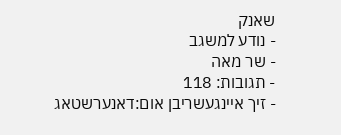שאנק
- נודע למשגב
- שר מאה
- תגובות: 118
- זיך איינגעשריבן אום:דאנערשטאג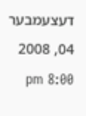דעצעמבער 04, 2008 8:00 pm